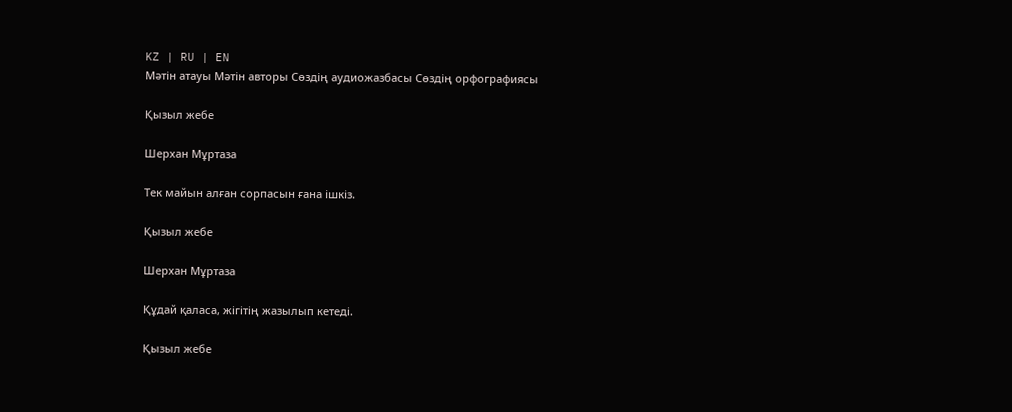KZ | RU | EN
Мәтін атауы Мәтін авторы Сөздің аудиожазбасы Сөздің орфографиясы

Қызыл жебе

Шерхан Мұртаза

Тек майын алған сорпасын ғана ішкіз.

Қызыл жебе

Шерхан Мұртаза

Құдай қаласа, жігітің жазылып кетеді.

Қызыл жебе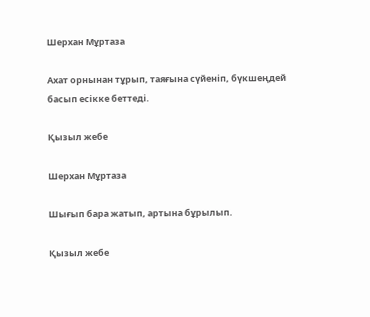Шерхан Мұртаза

Ахат орнынан тұрып, таяғына сүйеніп, бүкшеңдей басып есікке беттеді.

Қызыл жебе

Шерхан Мұртаза

Шығып бара жатып, артына бұрылып.

Қызыл жебе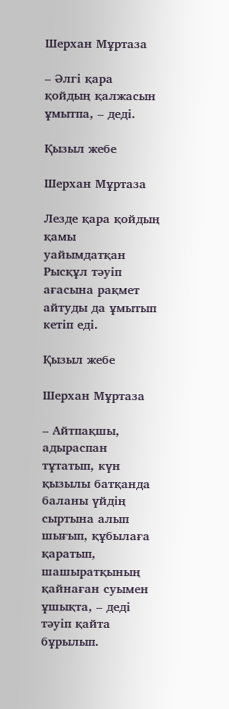Шерхан Мұртаза

– Әлгі қара қойдың қалжасын ұмытпа, – деді.

Қызыл жебе

Шерхан Мұртаза

Лезде қара қойдың қамы уайымдатқан Рысқұл тәуіп ағасына рақмет айтуды да ұмытып кетіп еді.

Қызыл жебе

Шерхан Мұртаза

– Айтпақшы, адыраспан тұтатып, күн қызылы батқанда баланы үйдің сыртына алып шығып, құбылаға қаратып, шашыратқының қайнаған суымен ұшықта, – деді тәуіп қайта бұрылып.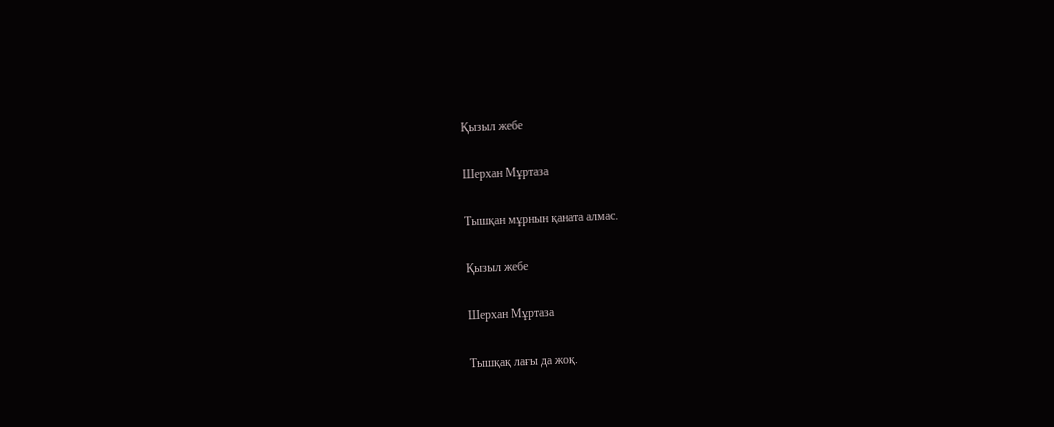Қызыл жебе

Шерхан Мұртаза

Тышқан мұрнын қаната алмас.

Қызыл жебе

Шерхан Мұртаза

Тышқақ лағы да жоқ.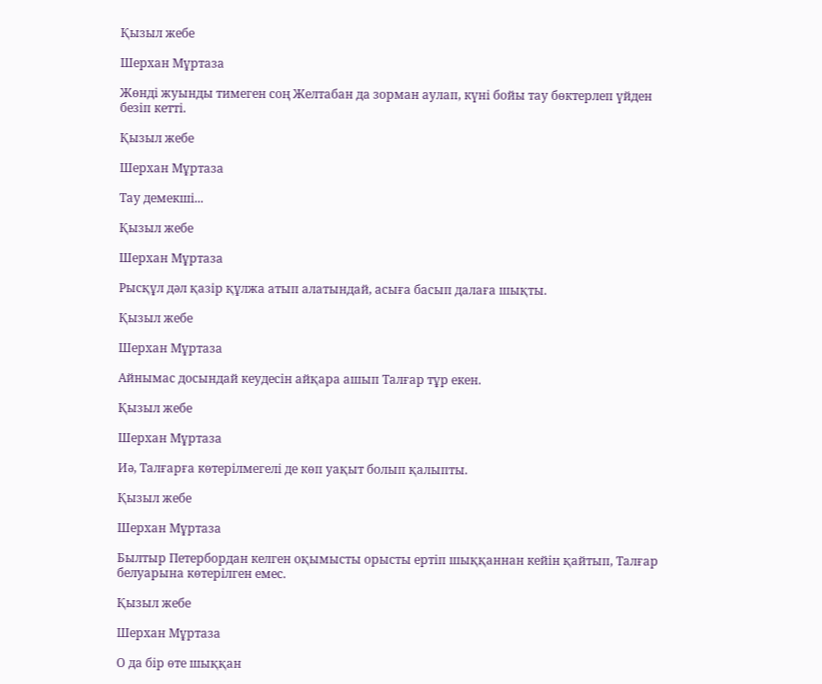Қызыл жебе

Шерхан Мұртаза

Жөнді жуынды тимеген соң Желтабан да зорман аулап, күні бойы тау бөктерлеп үйден безіп кетті.

Қызыл жебе

Шерхан Мұртаза

Тау демекші...

Қызыл жебе

Шерхан Мұртаза

Рысқұл дәл қазір құлжа атып алатындай, асыға басып далаға шықты.

Қызыл жебе

Шерхан Мұртаза

Айнымас досындай кеудесін айқара ашып Талғар тұр екен.

Қызыл жебе

Шерхан Мұртаза

Иә, Талғарға көтерілмегелі де көп уақыт болып қалыпты.

Қызыл жебе

Шерхан Мұртаза

Былтыр Петербордан келген оқымысты орысты ертіп шыққаннан кейін қайтып, Талғар белуарына көтерілген емес.

Қызыл жебе

Шерхан Мұртаза

О да бір өте шыққан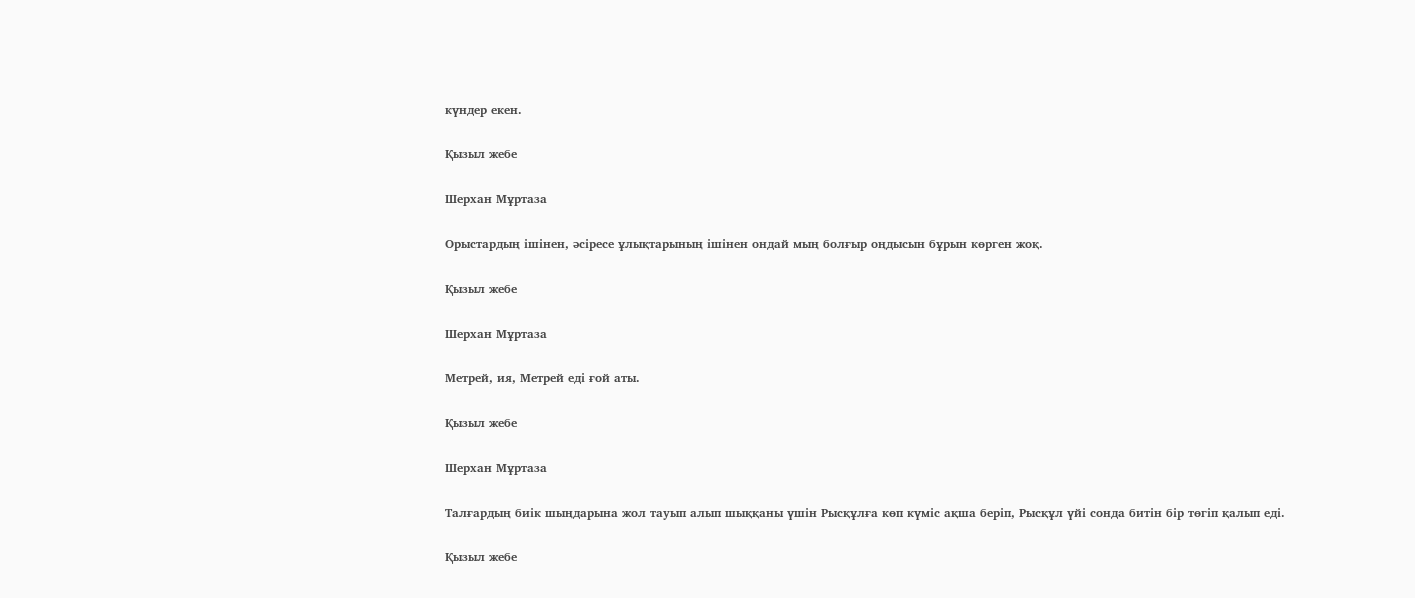күндер екен.

Қызыл жебе

Шерхан Мұртаза

Орыстардың ішінен, әсіресе ұлықтарының ішінен ондай мың болғыр оңдысын бұрын көрген жоқ.

Қызыл жебе

Шерхан Мұртаза

Метрей, ия, Метрей еді ғой аты.

Қызыл жебе

Шерхан Мұртаза

Талғардың биік шыңдарына жол тауып алып шыққаны үшін Рысқұлға көп күміс ақша беріп, Рысқұл үйі сонда битін бір төгіп қалып еді.

Қызыл жебе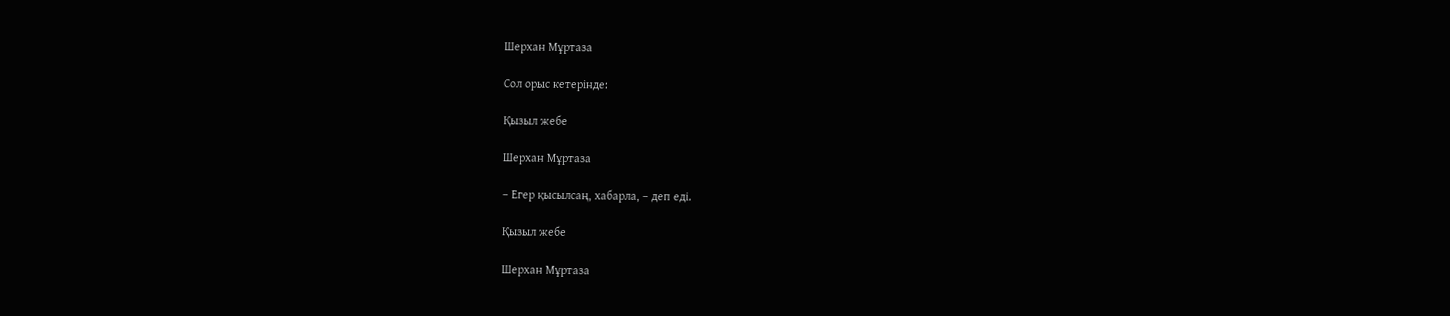Шерхан Мұртаза

Сол орыс кетерінде:

Қызыл жебе

Шерхан Мұртаза

– Егер қысылсаң, хабарла, – деп еді.

Қызыл жебе

Шерхан Мұртаза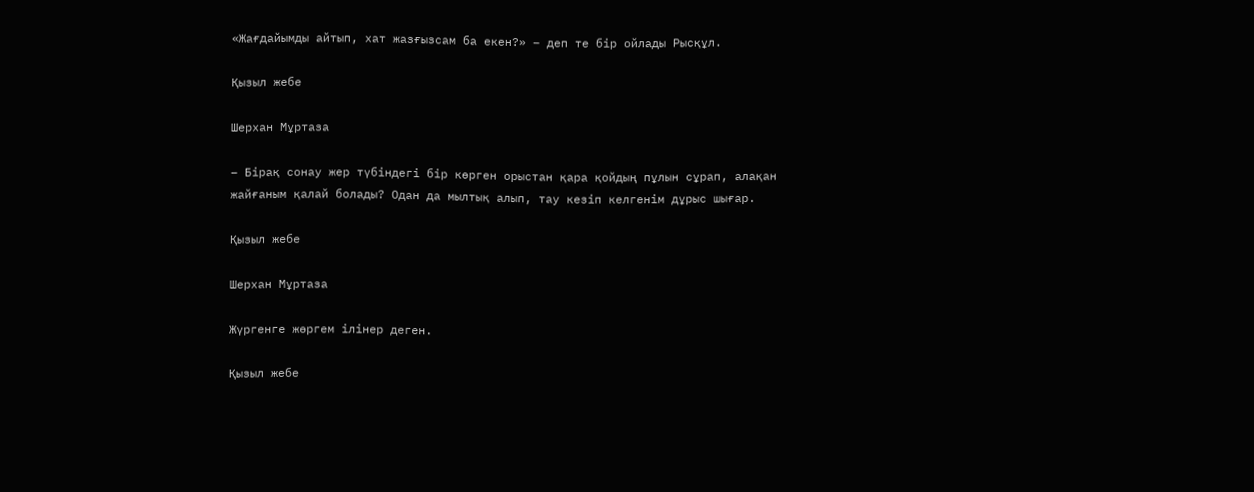«Жағдайымды айтып, хат жазғызсам ба екен?» – деп те бір ойлады Рысқұл.

Қызыл жебе

Шерхан Мұртаза

– Бірақ сонау жер түбіндегі бір көрген орыстан қара қойдың пұлын сұрап, алақан жайғаным қалай болады? Одан да мылтық алып, тау кезіп келгенім дұрыс шығар.

Қызыл жебе

Шерхан Мұртаза

Жүргенге жөргем ілінер деген.

Қызыл жебе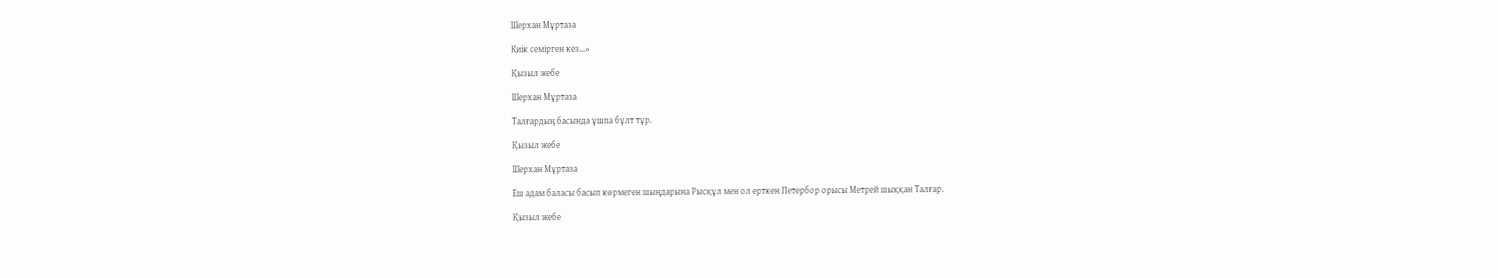Шерхан Мұртаза

Киік семірген кез...»

Қызыл жебе

Шерхан Мұртаза

Талғардың басында ұшпа бұлт тұр.

Қызыл жебе

Шерхан Мұртаза

Еш адам баласы басып көрмеген шыңдарына Рысқұл мен ол ерткен Петербор орысы Метрей шыққан Талғар.

Қызыл жебе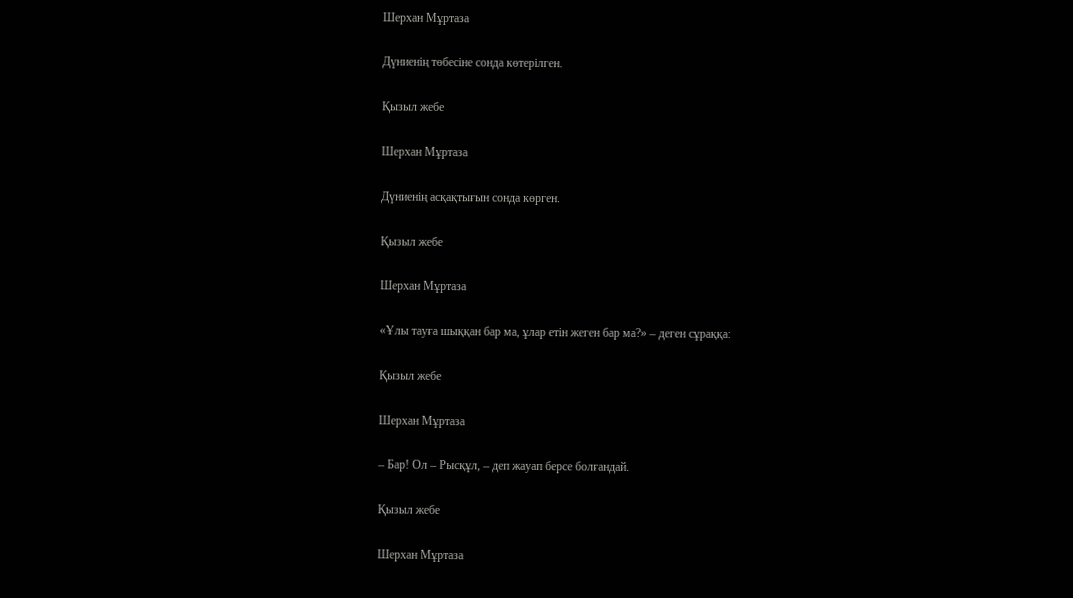Шерхан Мұртаза

Дүниенің төбесіне сонда көтерілген.

Қызыл жебе

Шерхан Мұртаза

Дүниенің асқақтығын сонда көрген.

Қызыл жебе

Шерхан Мұртаза

«Ұлы тауға шыққан бар ма, ұлар етін жеген бар ма?» – деген сұраққа:

Қызыл жебе

Шерхан Мұртаза

– Бар! Ол – Рысқұл, – деп жауап берсе болғандай.

Қызыл жебе

Шерхан Мұртаза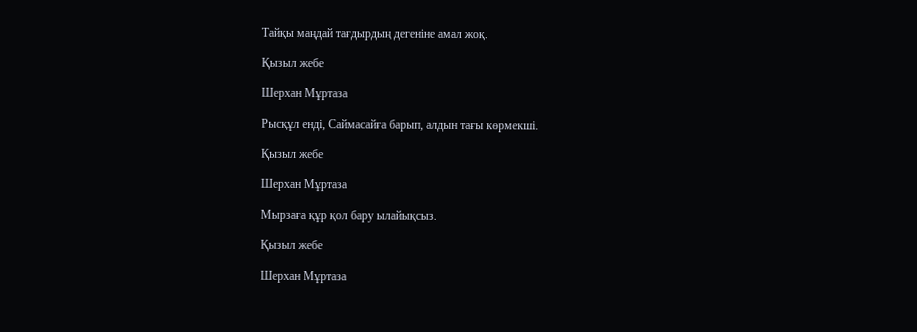Тайқы маңдай тағдырдың дегеніне амал жоқ.

Қызыл жебе

Шерхан Мұртаза

Рысқұл енді, Саймасайға барып, алдын тағы көрмекші.

Қызыл жебе

Шерхан Мұртаза

Мырзаға құр қол бару ылайықсыз.

Қызыл жебе

Шерхан Мұртаза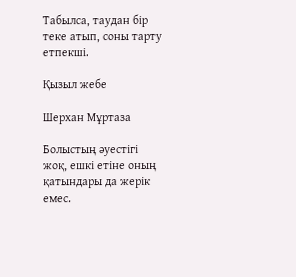Табылса, таудан бір теке атып, соны тарту етпекші.

Қызыл жебе

Шерхан Мұртаза

Болыстың әуестігі жоқ, ешкі етіне оның қатындары да жерік емес.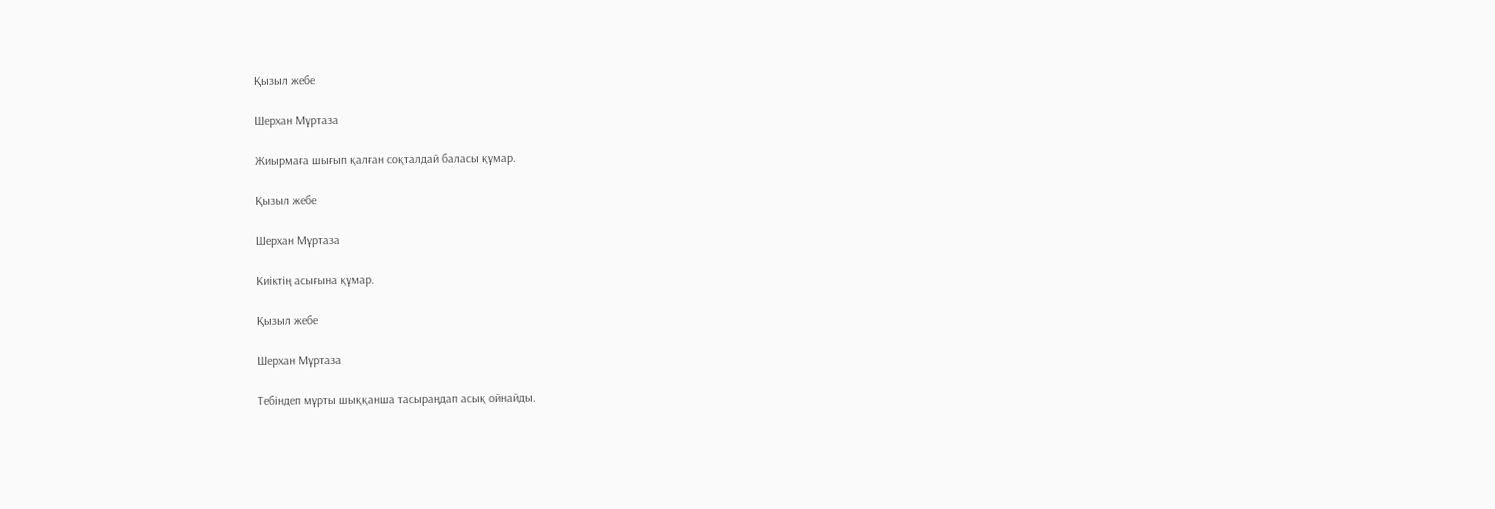Қызыл жебе

Шерхан Мұртаза

Жиырмаға шығып қалған соқталдай баласы құмар.

Қызыл жебе

Шерхан Мұртаза

Киіктің асығына құмар.

Қызыл жебе

Шерхан Мұртаза

Тебіндеп мұрты шыққанша тасыраңдап асық ойнайды.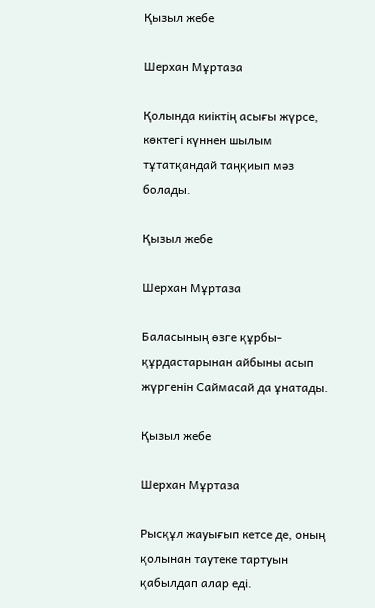Қызыл жебе

Шерхан Мұртаза

Қолында киіктің асығы жүрсе, көктегі күннен шылым тұтатқандай таңқиып мәз болады.

Қызыл жебе

Шерхан Мұртаза

Баласының өзге құрбы-құрдастарынан айбыны асып жүргенін Саймасай да ұнатады.

Қызыл жебе

Шерхан Мұртаза

Рысқұл жауығып кетсе де, оның қолынан таутеке тартуын қабылдап алар еді.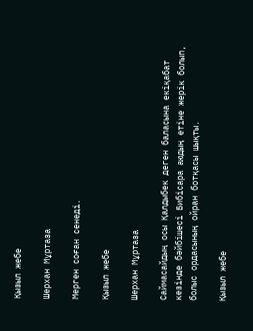Қызыл жебе

Шерхан Мұртаза

Мерген соған сенеді.

Қызыл жебе

Шерхан Мұртаза

Саймасайдың осы Қалдыбек деген баласына екіқабат кезінде бәйбішесі Бибісара аюдың етіне жерік болып, болыс ордасының ойран ботқасы шықты.

Қызыл жебе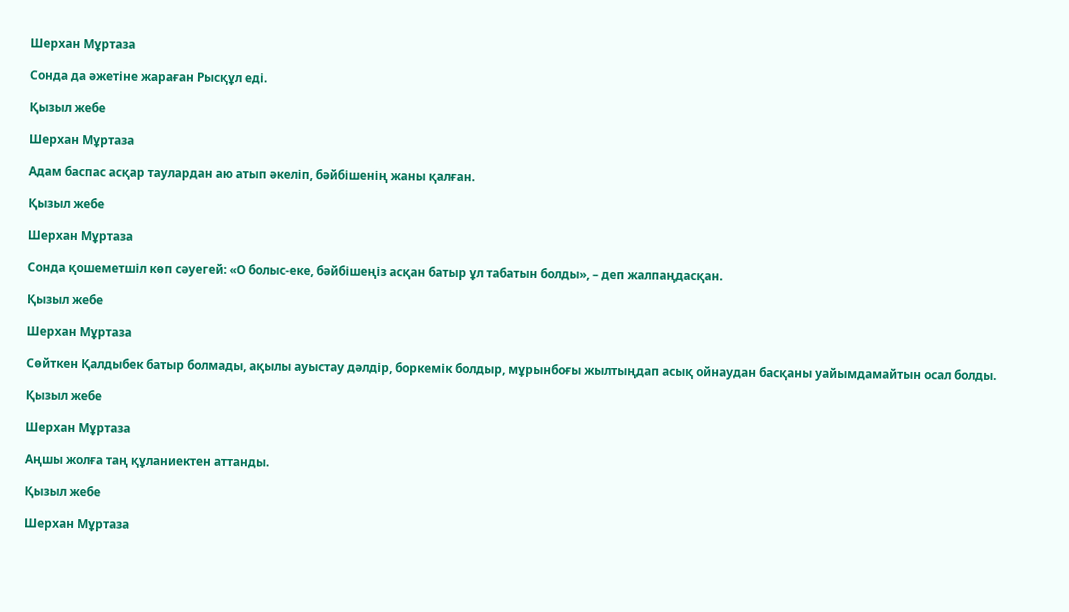Шерхан Мұртаза

Сонда да әжетіне жараған Рысқұл еді.

Қызыл жебе

Шерхан Мұртаза

Адам баспас асқар таулардан аю атып әкеліп, бәйбішенің жаны қалған.

Қызыл жебе

Шерхан Мұртаза

Сонда қошеметшіл көп сәуегей: «О болыс-еке, бәйбішеңіз асқан батыр ұл табатын болды», – деп жалпаңдасқан.

Қызыл жебе

Шерхан Мұртаза

Сөйткен Қалдыбек батыр болмады, ақылы ауыстау дәлдір, боркемік болдыр, мұрынбоғы жылтыңдап асық ойнаудан басқаны уайымдамайтын осал болды.

Қызыл жебе

Шерхан Мұртаза

Аңшы жолға таң құланиектен аттанды.

Қызыл жебе

Шерхан Мұртаза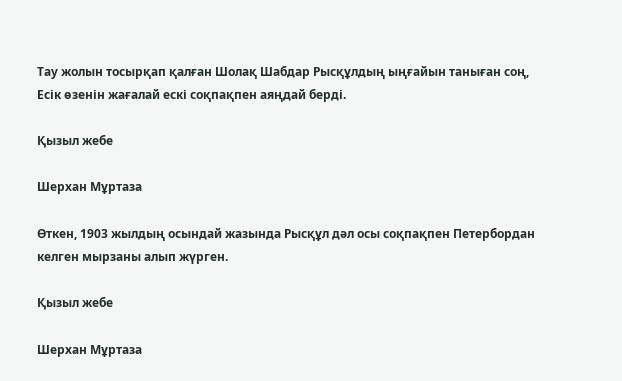Тау жолын тосырқап қалған Шолақ Шабдар Рысқұлдың ыңғайын таныған соң, Есік өзенін жағалай ескі соқпақпен аяңдай берді.

Қызыл жебе

Шерхан Мұртаза

Өткен, 1903 жылдың осындай жазында Рысқұл дәл осы соқпақпен Петербордан келген мырзаны алып жүрген.

Қызыл жебе

Шерхан Мұртаза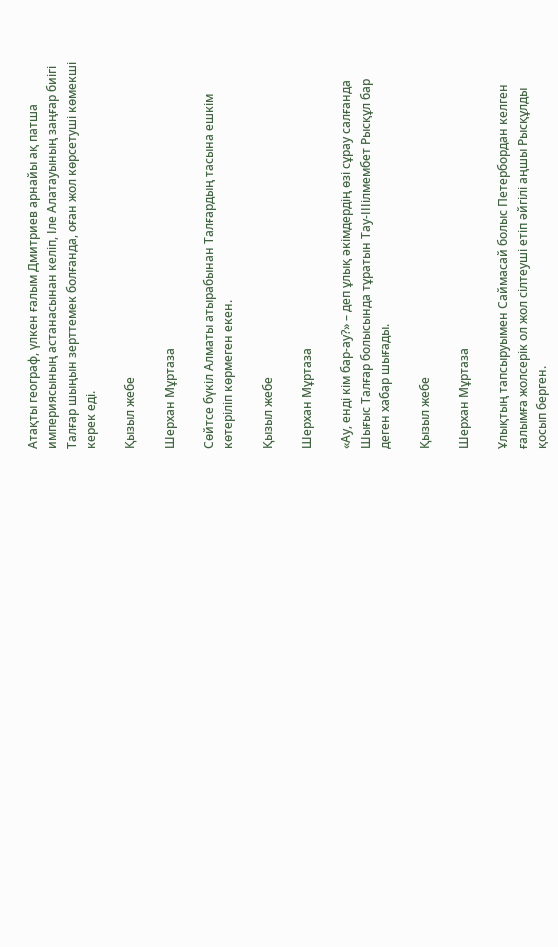Атақты географ, үлкен ғалым Дмитриев арнайы ақ патша империясының астанасынан келіп, Іле Алатауының заңғар биігі Талғар шыңын зерттемек болғанда, оған жол көрсетуші көмекші керек еді.

Қызыл жебе

Шерхан Мұртаза

Сөйтсе бүкіл Алматы атырабынан Талғардың тасына ешкім көтеріліп көрмеген екен.

Қызыл жебе

Шерхан Мұртаза

«Ау, енді кім бар-ау?» – деп ұлық әкімдердің өзі сұрау салғанда Шығыс Талғар болысында тұратын Тау-ІІІілмембет Рысқұл бар деген хабар шығады.

Қызыл жебе

Шерхан Мұртаза

Ұлықтың тапсыруымен Саймасай болыс Петербордан келген ғалымға жолсерік ол жол сілтеуші етіп әйгілі аңшы Рысқұлды қосып берген.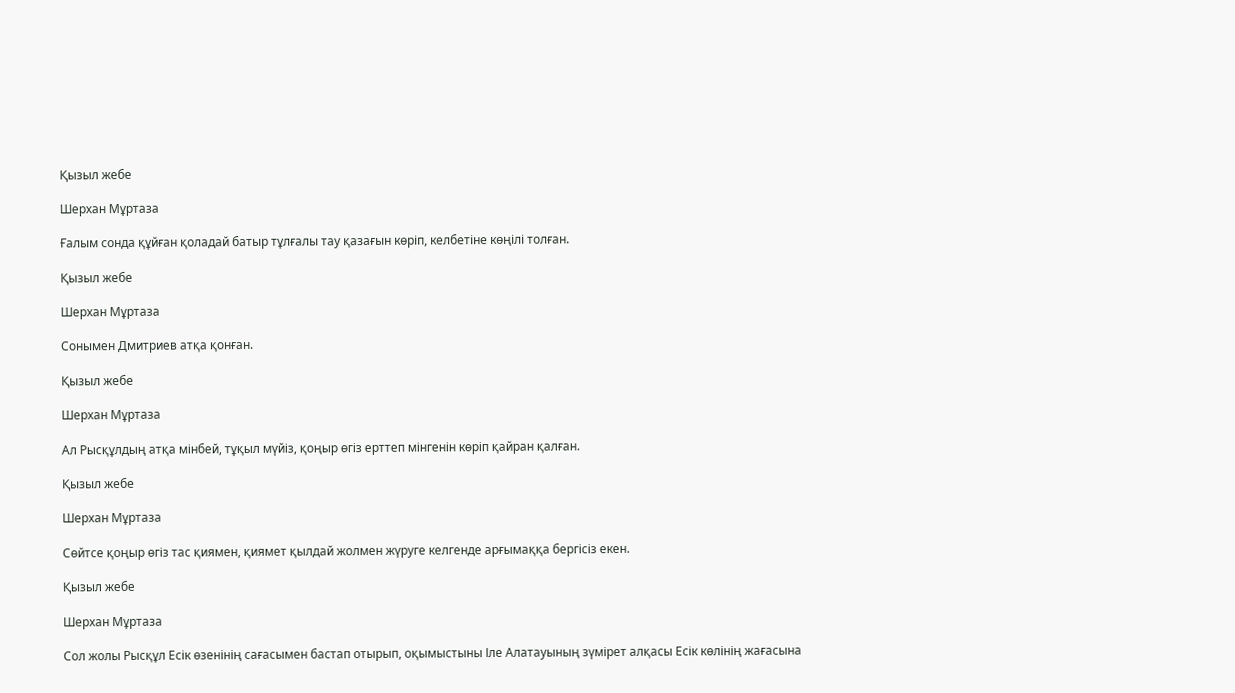Қызыл жебе

Шерхан Мұртаза

Ғалым сонда құйған қоладай батыр тұлғалы тау қазағын көріп, келбетіне көңілі толған.

Қызыл жебе

Шерхан Мұртаза

Сонымен Дмитриев атқа қонған.

Қызыл жебе

Шерхан Мұртаза

Ал Рысқұлдың атқа мінбей, тұқыл мүйіз, қоңыр өгіз ерттеп мінгенін көріп қайран қалған.

Қызыл жебе

Шерхан Мұртаза

Сөйтсе қоңыр өгіз тас қиямен, қиямет қылдай жолмен жүруге келгенде арғымаққа бергісіз екен.

Қызыл жебе

Шерхан Мұртаза

Сол жолы Рысқұл Есік өзенінің сағасымен бастап отырып, оқымыстыны Іле Алатауының зүмірет алқасы Есік көлінің жағасына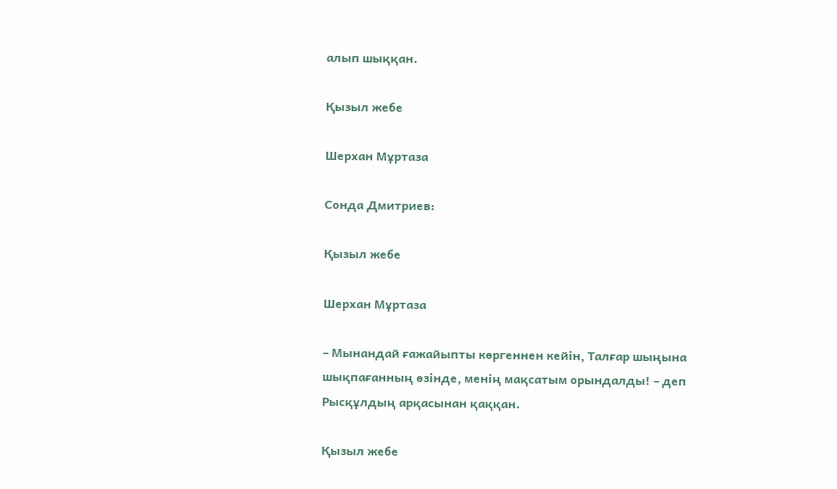алып шыққан.

Қызыл жебе

Шерхан Мұртаза

Сонда Дмитриев:

Қызыл жебе

Шерхан Мұртаза

– Мынандай ғажайыпты көргеннен кейін, Талғар шыңына шықпағанның өзінде, менің мақсатым орындалды! – деп Рысқұлдың арқасынан қаққан.

Қызыл жебе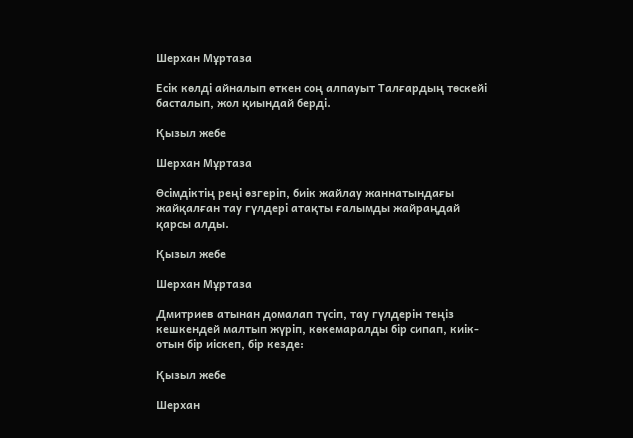Шерхан Мұртаза

Есік көлді айналып өткен соң алпауыт Талғардың төскейі басталып, жол қиындай берді.

Қызыл жебе

Шерхан Мұртаза

Өсімдіктің реңі өзгеріп, биік жайлау жаннатындағы жайқалған тау гүлдері атақты ғалымды жайраңдай қарсы алды.

Қызыл жебе

Шерхан Мұртаза

Дмитриев атынан домалап түсіп, тау гүлдерін теңіз кешкендей малтып жүріп, көкемаралды бір сипап, киік-отын бір иіскеп, бір кезде:

Қызыл жебе

Шерхан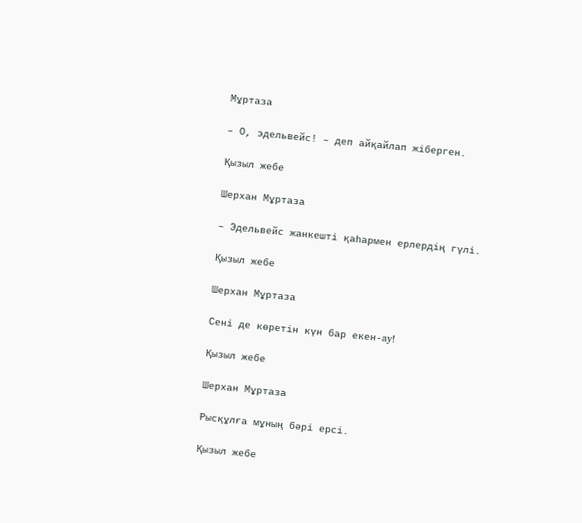Мұртаза

– О, эдельвейс! – деп айқайлап жіберген.

Қызыл жебе

Шерхан Мұртаза

– Эдельвейс жанкешті қаһармен ерлердің гүлі.

Қызыл жебе

Шерхан Мұртаза

Сені де көретін күн бар екен-ay!

Қызыл жебе

Шерхан Мұртаза

Рысқұлға мұның бәрі ерсі.

Қызыл жебе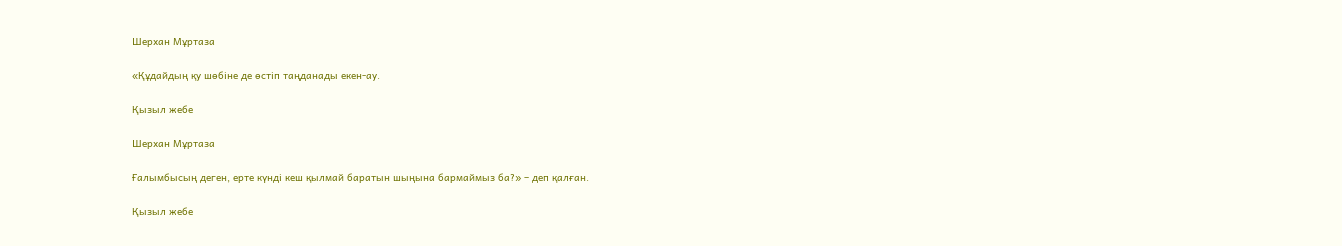Шерхан Мұртаза

«Құдайдың қу шөбіне де өстіп таңданады екен-ау.

Қызыл жебе

Шерхан Мұртаза

Ғалымбысың деген, ерте күнді кеш қылмай баратын шыңына бармаймыз ба?» – деп қалған.

Қызыл жебе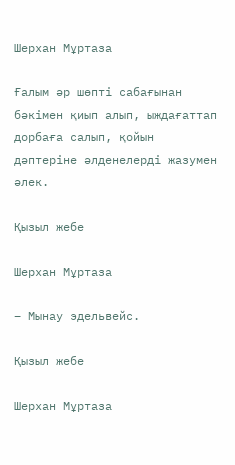Шерхан Мұртаза

Ғалым әр шөпті сабағынан бәкімен қиып алып, ыждағаттап дорбаға салып, қойын дәптеріне әлденелерді жазумен әлек.

Қызыл жебе

Шерхан Мұртаза

– Мынау эдельвейс.

Қызыл жебе

Шерхан Мұртаза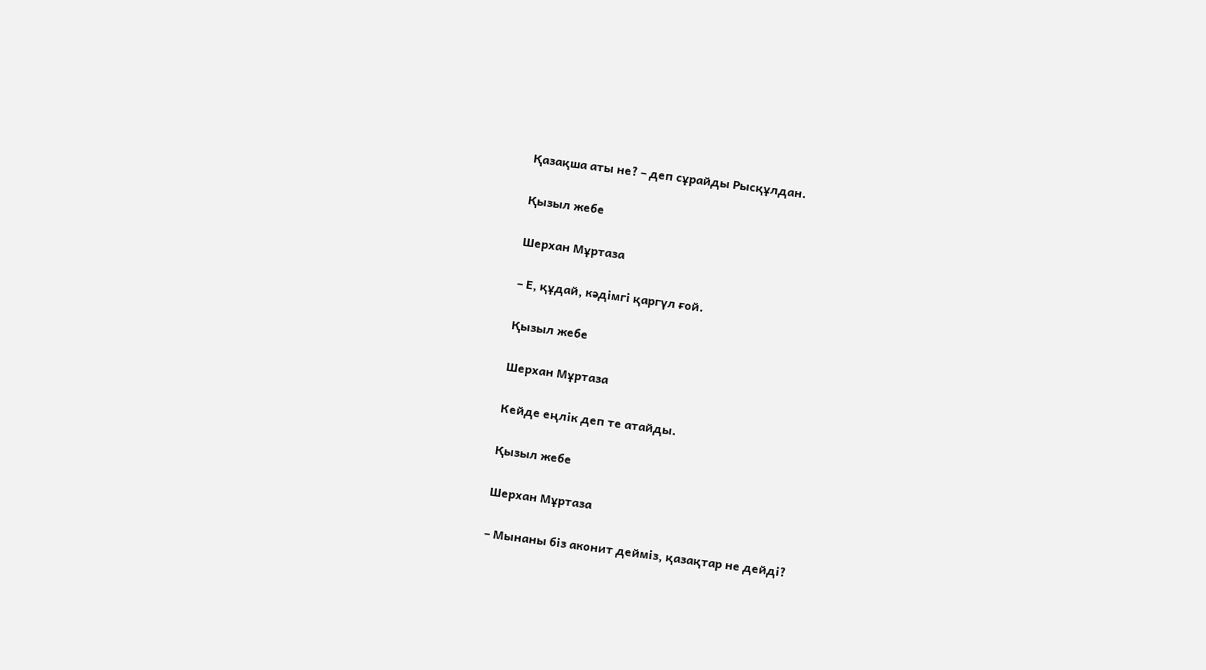Қазақша аты не? – деп сұрайды Рысқұлдан.

Қызыл жебе

Шерхан Мұртаза

– Е, құдай, кәдімгі қаргүл ғой.

Қызыл жебе

Шерхан Мұртаза

Кейде еңлік деп те атайды.

Қызыл жебе

Шерхан Мұртаза

– Мынаны біз аконит дейміз, қазақтар не дейді?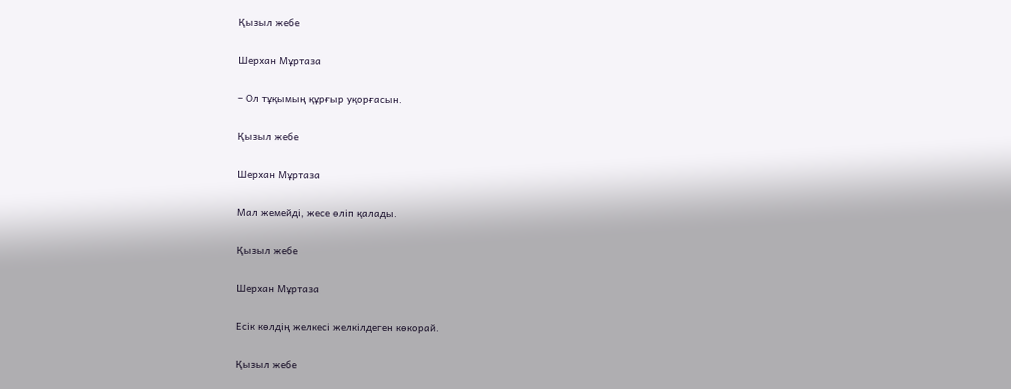Қызыл жебе

Шерхан Мұртаза

– Ол тұқымың құрғыр уқорғасын.

Қызыл жебе

Шерхан Мұртаза

Мал жемейді, жесе өліп қалады.

Қызыл жебе

Шерхан Мұртаза

Есік көлдің желкесі желкілдеген көкорай.

Қызыл жебе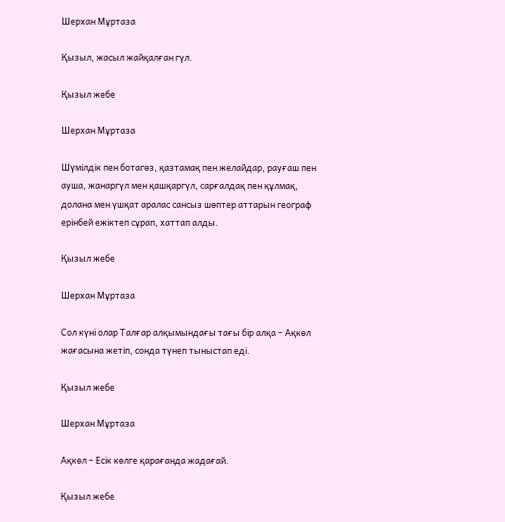Шерхан Мұртаза

Қызыл, жасыл жайқалған гүл.

Қызыл жебе

Шерхан Мұртаза

Шүмілдік пен ботагөз, қазтамақ пен желайдар, рауғаш пен ауша, жанаргүл мен қашқаргүл, сарғалдақ пен құлмақ, долана мен үшқат аралас сансыз шөптер аттарын географ ерінбей ежіктеп сұрап, хаттап алды.

Қызыл жебе

Шерхан Мұртаза

Сол күні олар Талғар алқымындағы тағы бір алқа – Ақкөл жағасына жетіп, сонда түнеп тыныстап еді.

Қызыл жебе

Шерхан Мұртаза

Ақкөл – Есік көлге қарағанда жадағай.

Қызыл жебе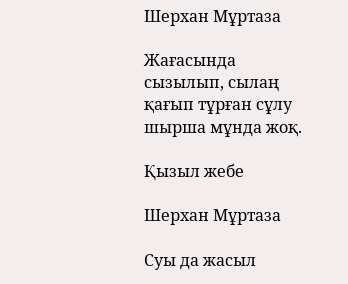Шерхан Мұртаза

Жағасында сызылып, сылаң қағып тұрған сұлу шырша мұнда жоқ.

Қызыл жебе

Шерхан Мұртаза

Суы да жасыл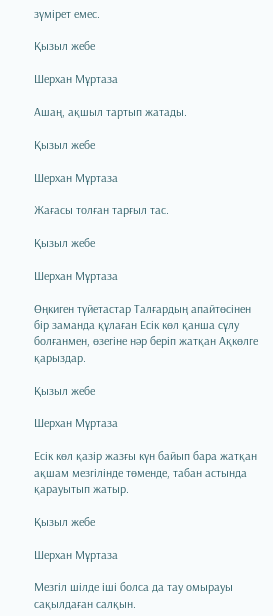зүмірет емес.

Қызыл жебе

Шерхан Мұртаза

Ашаң, ақшыл тартып жатады.

Қызыл жебе

Шерхан Мұртаза

Жағасы толған тарғыл тас.

Қызыл жебе

Шерхан Мұртаза

Өңкиген түйетастар Талғардың апайтөсінен бір заманда құлаған Есік көл қанша сұлу болғанмен, өзегіне нәр беріп жатқан Ақкөлге қарыздар.

Қызыл жебе

Шерхан Мұртаза

Есік көл қазір жазғы күн байып бара жатқан ақшам мезгілінде төменде, табан астында қарауытып жатыр.

Қызыл жебе

Шерхан Мұртаза

Мезгіл шілде іші болса да тау омырауы сақылдаған салқын.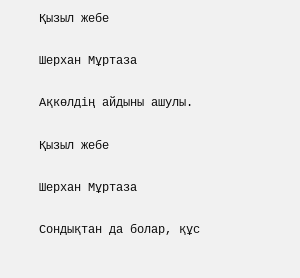Қызыл жебе

Шерхан Мұртаза

Ақкөлдің айдыны ашулы.

Қызыл жебе

Шерхан Мұртаза

Сондықтан да болар, құс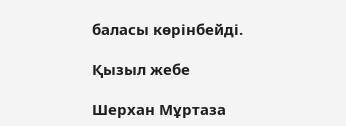баласы көрінбейді.

Қызыл жебе

Шерхан Мұртаза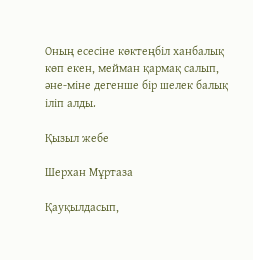Оның есесіне көктеңбіл ханбалық көп екен, мейман қармақ салып, әне-міне дегенше бір шелек балық іліп алды.

Қызыл жебе

Шерхан Мұртаза

Қауқылдасып,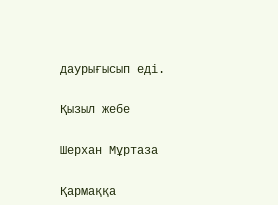даурығысып еді.

Қызыл жебе

Шерхан Мұртаза

Қармаққа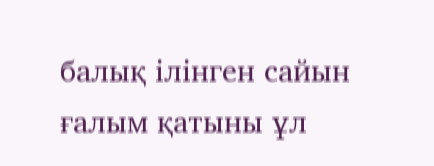балық ілінген сайын ғалым қатыны ұл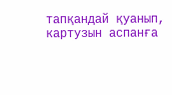тапқандай қуанып, картузын аспанға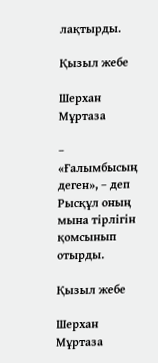лақтырды.

Қызыл жебе

Шерхан Мұртаза

– «Ғалымбысың деген», – деп Рысқұл оның мына тірлігін қомсынып отырды.

Қызыл жебе

Шерхан Мұртаза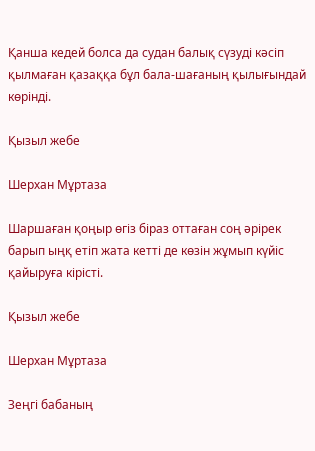Қанша кедей болса да судан балық сүзуді кәсіп қылмаған қазаққа бұл бала-шағаның қылығындай көрінді.

Қызыл жебе

Шерхан Мұртаза

Шаршаған қоңыр өгіз біраз оттаған соң әрірек барып ыңқ етіп жата кетті де көзін жұмып күйіс қайыруға кірісті.

Қызыл жебе

Шерхан Мұртаза

Зеңгі бабаның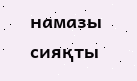намазы сияқты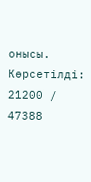онысы.
Көрсетілді: 21200 / 47388